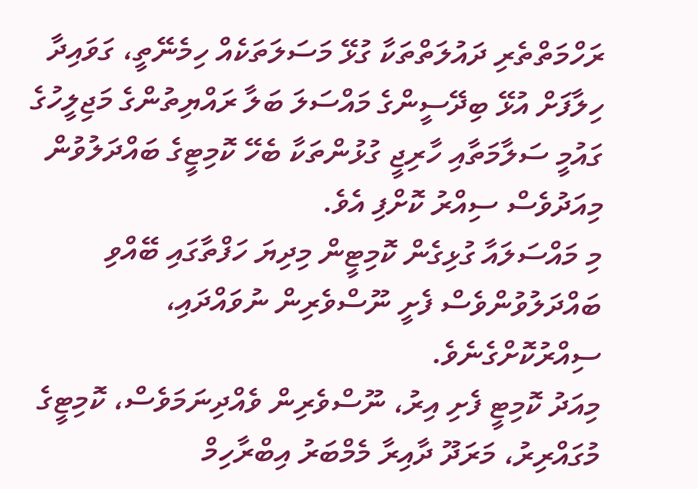ރަހްމަތްތެރި ދައުލަތްތަކާ ގުޅޭ މަސަލަތަކެއް ހިމެނޭތީ، ގަވައިދާ ހިލާފަށް އުޅޭ ބިދޭސީންގެ މައްސަލަ ބަލާ ރައްޔިތުންގެ މަޖިލީހުގެ ގައުމީ ސަލާމަތާއި ހާރިޖީ ގުޅުންތަކާ ބެހޭ ކޮމިޓީގެ ބައްދަލުވުން މިއަދުވެސް ސިއްރު ކޮށްފި އެވެ.
މި މައްސަލައާ ގުޅިގެން ކޮމިޓީން މިދިޔަ ހަފްތާގައި ބޭއްވި ބައްދަލުވުންވެސް ފެށީ ނޫސްވެރިން ނުވައްދައި، ސިއްރުކޮށްގެނެވެ.
މިއަދު ކޮމިޓީ ފެށި އިރު، ނޫސްވެރިން ވެއްދިނަމަވެސް، ކޮމިޓީގެ މުގައްރިރު، މަރަދޫ ދާއިރާ މެމްބަރު އިބްރާހިމް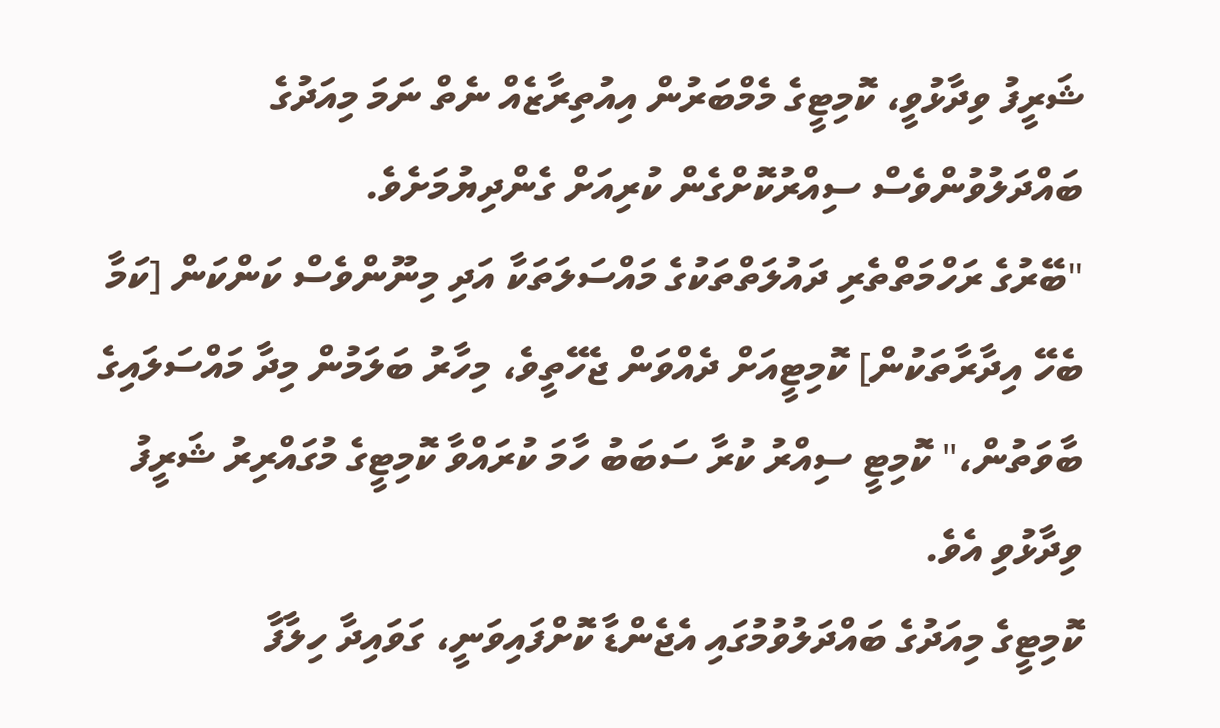ޝަރީފު ވިދާޅުވީ، ކޮމިޓީގެ މެމްބަރުން އިއުތިރާޒެއް ނެތް ނަމަ މިއަދުގެ ބައްދަލުވުންވެސް ސިއްރުކޮށްގެން ކުރިއަށް ގެންދިޔުމަށެވެ.
"ބޭރުގެ ރަހްމަތްތެރި ދައުލަތްތަކުގެ މައްސަލަތަކާ އަދި މިނޫންވެސް ކަންކަން [ކަމާ ބެހޭ އިދާރާތަކުން] ކޮމިޓީއަށް ދެއްވަން ޖެހޭތީވެ، މިހާރު ބަލަމުން މިދާ މައްސަލައިގެ ބާވަތުން،" ކޮމިޓީ ސިއްރު ކުރާ ސަބަބު ހާމަ ކުރައްވާ ކޮމިޓީގެ މުގައްރިރު ޝަރީފު ވިދާޅުވި އެވެ.
ކޮމިޓީގެ މިއަދުގެ ބައްދަލުވުމުގައި އެޖެންޑާ ކޮށްފައިވަނީ، ގަވައިދާ ހިލާފާ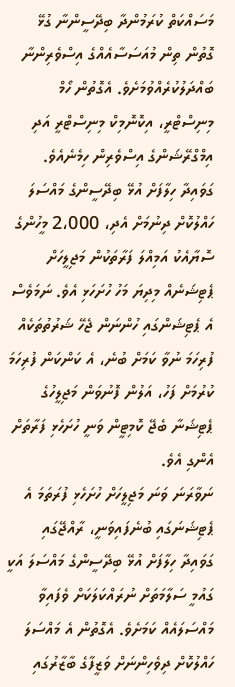މަސައްކަތް ކުރަމުންދާ ބިދޭސީންނާ ގުޅޭ ގޮތުން ތިން މުއަސަސާއެއްގެ އިސްވެރިންނާ ބައްދަލުކުރެއްވުމަށެވެ. އެގޮތުން ހޯމް މިނިސްޓްރީ، އިކޮނޮމިކް މިނިސްޓްރީ އަދި އިމްގްރޭޝަންގެ އިސްވެރިން ހިމެނެއެވެ.
ގަވައިދާ ހިލާފަށް އުޅޭ ބިދޭސީންގެ މައްސަލަ ހައްލުކޮށް ދިނުމަށް އެދި، 2،000 މީހުންގެ ސޮޔާއެކު އަމިއްލަ ފަރާތަކުން މަޖިލީހަށް ޕެޓިޝަނެއް މިދިޔަ މަހު ހުށަހަޅި އެވެ. ނަމަވެސް އެ ޕެޓިޝަންގައި ހުންނަން ޖެހޭ ޝަރުތުތަކެއް ފުރިހަމަ ނުވާ ކަމަށް ބުނެ، އެ ކަންކަން ފުރިހަމަ ކުރުމަށް ފަހު، އަލުން ފޮނުވަން މަޖިލީހުގެ ޕެޓިޝަނާ ބެޖޭ ކޮމިޓީން ވަނީ ހުށަހެޅި ފަރާތަށް އެންގި އެވެ.
ނަވާރަނަ ވަނަ މަޖިލީހަށް ހުށަހެޅި ފުރަތަމަ އެ ޕެޓިޝަނަގައި ބުނެފައިވަނީ، ރާއްޖޭގައި ގަވައިދާ ހިލާފަށް އުޅޭ ބިދޭސީންގެ މައްސަލަ އަކީ ގައުމީ ސަލާމަތަށް ނުރައްކަލަކަށް ވެފައިވާ މައްސަލައެއް ކަމަށެވެ. އެގޮތުން އެ މައްސަލަ ހައްލުކޮށް ދިވެހިންނަށް ވަޒީފާގެ ބާޒާރުގައި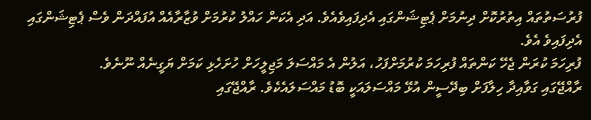ފުރުސަތުތައް އިތުރުކޮށް ދިނުމަށް ޕެޓިޝަންގައި އެދިފައިވެއެވެ. އަދި އެކަން ހައްލު ކުރުމަށް ވުޒާރާއެއް އުފައްދަން ވެސް ޕެޓިޝަންގައި އެދިފައިވެ އެވެ.
ފުރިހަމަ ކުރަން ޖެހޭ ކަންތައް ފުރިހަމަ ކުރުމަށްފަހު، އަލުން އެ މައްސަލަ މަޖިލީހަށް ހުށަހެޅި ކަމަށް ޔަގީނެއް ނޫނެވެ.
ރާއްޖޭގައި ގަވާއިދާ ހިލާފަށް ބިދޭސީން އުޅޭ މައްސަލައަކީ ބޮޑު މައްސަލައެކެވެ. ރާއްޖޭގައި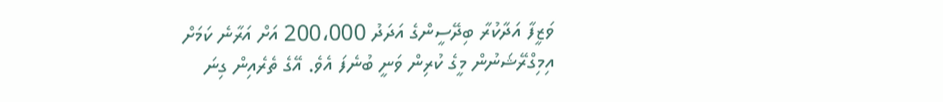ވަޒީފާ އަދާކުރާ ބިދޭސީންގެ އަދަދު 200،000 އަށް އަރާނެ ކަމަށް އިމިގްރޭޝަނުން މީގެ ކުރިން ވަނީ ބުނެފަ އެވެ. އޭގެ ތެރެއިން ގިނަ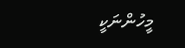މީހުންނަކީ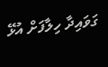ގަވައިދާ ހިލާފަށް އުޅޭ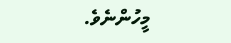މީހުންނެވެ.